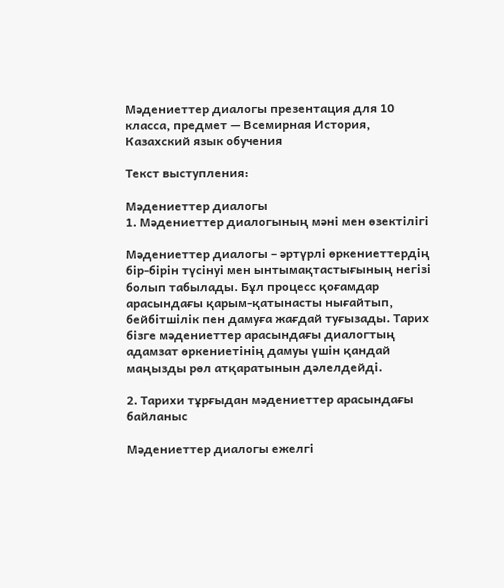Мәдениеттер диалогы презентация для 10 класса, предмет — Всемирная История, Казахский язык обучения

Текст выступления:

Мәдениеттер диалогы
1. Мәдениеттер диалогының мәні мен өзектілігі

Мәдениеттер диалогы – әртүрлі өркениеттердің бір-бірін түсінуі мен ынтымақтастығының негізі болып табылады. Бұл процесс қоғамдар арасындағы қарым-қатынасты нығайтып, бейбітшілік пен дамуға жағдай туғызады. Тарих бізге мәдениеттер арасындағы диалогтың адамзат өркениетінің дамуы үшін қандай маңызды рөл атқаратынын дәлелдейді.

2. Тарихи тұрғыдан мәдениеттер арасындағы байланыс

Мәдениеттер диалогы ежелгі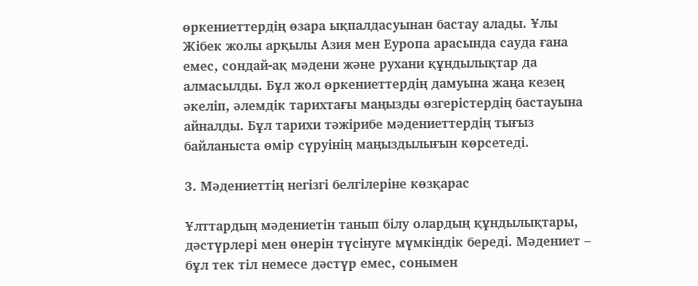өркениеттердің өзара ықпалдасуынан бастау алады. Ұлы Жібек жолы арқылы Азия мен Еуропа арасында сауда ғана емес, сондай-ақ мәдени және рухани құндылықтар да алмасылды. Бұл жол өркениеттердің дамуына жаңа кезең әкеліп, әлемдік тарихтағы маңызды өзгерістердің бастауына айналды. Бұл тарихи тәжірибе мәдениеттердің тығыз байланыста өмір сүруінің маңыздылығын көрсетеді.

3. Мәдениеттің негізгі белгілеріне көзқарас

Ұлттардың мәдениетін танып білу олардың құндылықтары, дәстүрлері мен өнерін түсінуге мүмкіндік береді. Мәдениет – бұл тек тіл немесе дәстүр емес, сонымен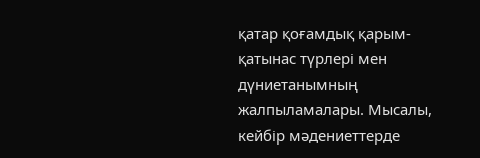қатар қоғамдық қарым-қатынас түрлері мен дүниетанымның жалпыламалары. Мысалы, кейбір мәдениеттерде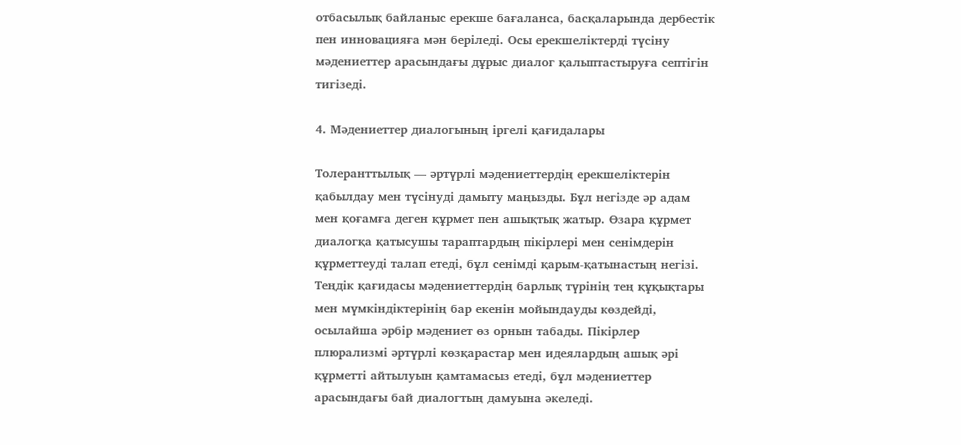отбасылық байланыс ерекше бағаланса, басқаларында дербестік пен инновацияға мән беріледі. Осы ерекшеліктерді түсіну мәдениеттер арасындағы дұрыс диалог қалыптастыруға септігін тигізеді.

4. Мәдениеттер диалогының іргелі қағидалары

Толеранттылық — әртүрлі мәдениеттердің ерекшеліктерін қабылдау мен түсінуді дамыту маңызды. Бұл негізде әр адам мен қоғамға деген құрмет пен ашықтық жатыр. Өзара құрмет диалогқа қатысушы тараптардың пікірлері мен сенімдерін құрметтеуді талап етеді, бұл сенімді қарым-қатынастың негізі. Теңдік қағидасы мәдениеттердің барлық түрінің тең құқықтары мен мүмкіндіктерінің бар екенін мойындауды көздейді, осылайша әрбір мәдениет өз орнын табады. Пікірлер плюрализмі әртүрлі көзқарастар мен идеялардың ашық әрі құрметті айтылуын қамтамасыз етеді, бұл мәдениеттер арасындағы бай диалогтың дамуына әкеледі.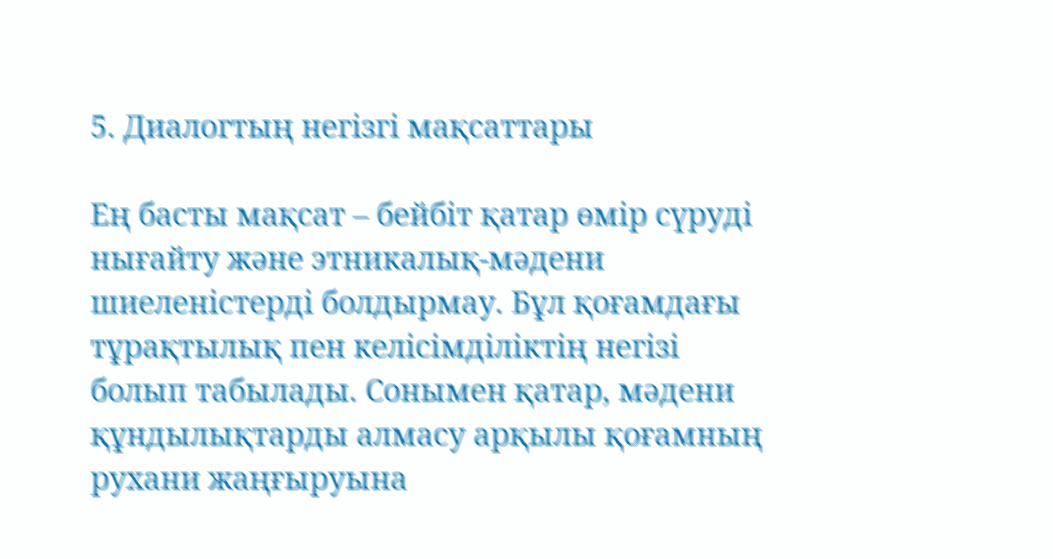5. Диалогтың негізгі мақсаттары

Ең басты мақсат – бейбіт қатар өмір сүруді нығайту және этникалық-мәдени шиеленістерді болдырмау. Бұл қоғамдағы тұрақтылық пен келісімділіктің негізі болып табылады. Сонымен қатар, мәдени құндылықтарды алмасу арқылы қоғамның рухани жаңғыруына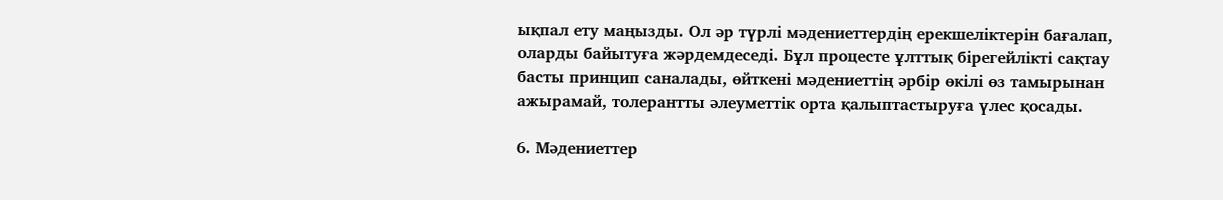ықпал ету маңызды. Ол әр түрлі мәдениеттердің ерекшеліктерін бағалап, оларды байытуға жәрдемдеседі. Бұл процесте ұлттық бірегейлікті сақтау басты принцип саналады, өйткені мәдениеттің әрбір өкілі өз тамырынан ажырамай, толерантты әлеуметтік орта қалыптастыруға үлес қосады.

6. Мәдениеттер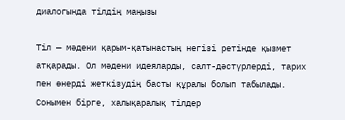диалогында тілдің маңызы

Тіл — мәдени қарым-қатынастың негізі ретінде қызмет атқарады. Ол мәдени идеяларды, салт-дәстүрлерді, тарих пен өнерді жеткізудің басты құралы болып табылады. Сонымен бірге, халықаралық тілдер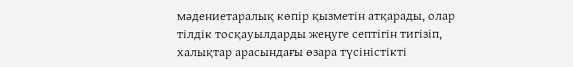мәдениетаралық көпір қызметін атқарады, олар тілдік тосқауылдарды жеңуге септігін тигізіп, халықтар арасындағы өзара түсіністікті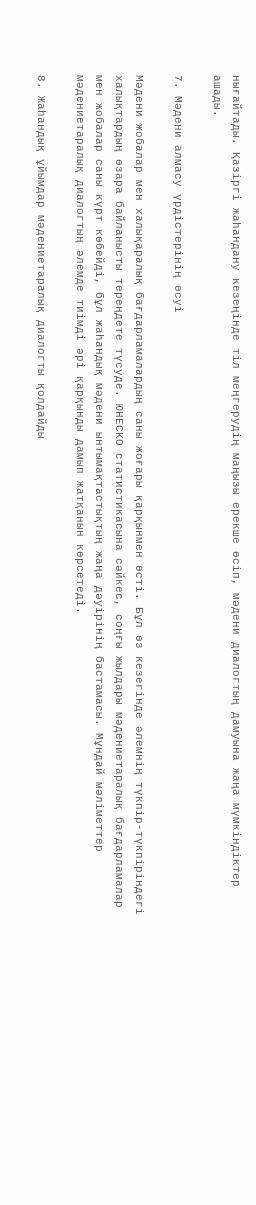нығайтады. Қазіргі жаһандану кезеңінде тіл меңгерудің маңызы ерекше өсіп, мәдени диалогтың дамуына жаңа мүмкіндіктер ашады.

7. Мәдени алмасу үрдістерінің өсуі

Мәдени жобалар мен халықаралық бағдарламалардың саны жоғары қарқынмен өсті. Бұл өз кезегінде әлемнің түкпір-түкпіріндегі халықтардың өзара байланысты тереңдете түсуде. ЮНЕСКО статистикасына сәйкес, соңғы жылдары мәдениетаралық бағдарламалар мен жобалар саны күрт көбейді, бұл жаһандық мәдени ынтымақтастықтың жаңа дәуірінің бастамасы. Мұндай мәліметтер мәдениетаралық диалогтың әлемде тиімді әрі қарқынды дамып жатқанын көрсетеді.

8. Жаһандық ұйымдар мәдениетаралық диалогты қолдайды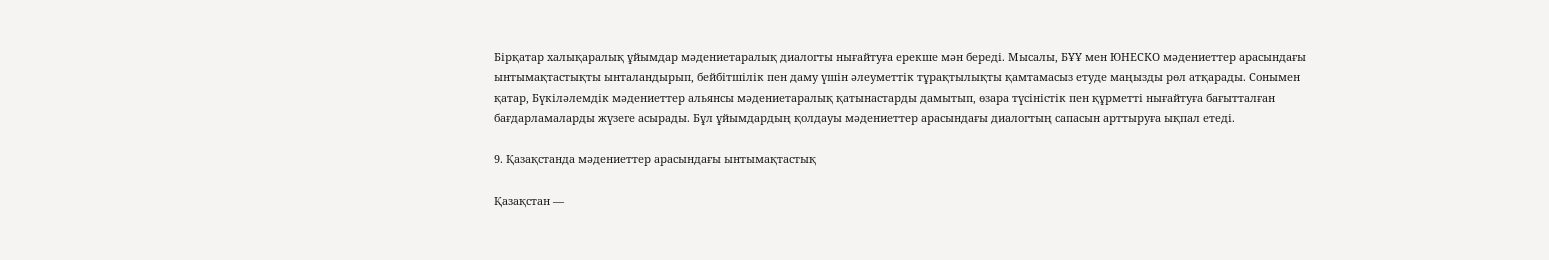Бірқатар халықаралық ұйымдар мәдениетаралық диалогты нығайтуға ерекше мән береді. Мысалы, БҰҰ мен ЮНЕСКО мәдениеттер арасындағы ынтымақтастықты ынталандырып, бейбітшілік пен даму үшін әлеуметтік тұрақтылықты қамтамасыз етуде маңызды рөл атқарады. Сонымен қатар, Бүкіләлемдік мәдениеттер альянсы мәдениетаралық қатынастарды дамытып, өзара түсіністік пен құрметті нығайтуға бағытталған бағдарламаларды жүзеге асырады. Бұл ұйымдардың қолдауы мәдениеттер арасындағы диалогтың сапасын арттыруға ықпал етеді.

9. Қазақстанда мәдениеттер арасындағы ынтымақтастық

Қазақстан —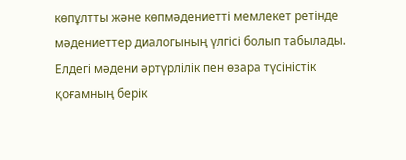көпұлтты және көпмәдениетті мемлекет ретінде мәдениеттер диалогының үлгісі болып табылады. Елдегі мәдени әртүрлілік пен өзара түсіністік қоғамның берік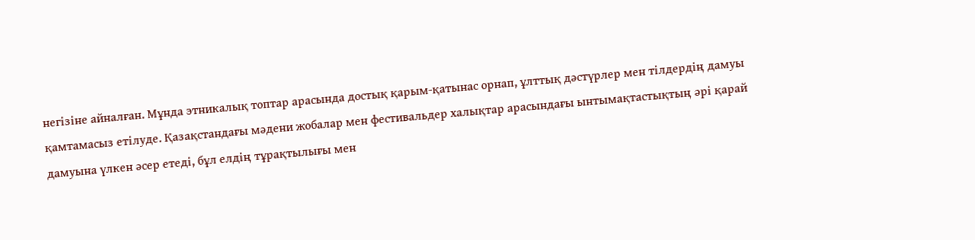негізіне айналған. Мұнда этникалық топтар арасында достық қарым-қатынас орнап, ұлттық дәстүрлер мен тілдердің дамуы қамтамасыз етілуде. Қазақстандағы мәдени жобалар мен фестивальдер халықтар арасындағы ынтымақтастықтың әрі қарай дамуына үлкен әсер етеді, бұл елдің тұрақтылығы мен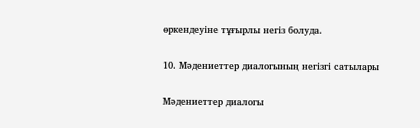өркендеуіне тұғырлы негіз болуда.

10. Мәдениеттер диалогының негізгі сатылары

Мәдениеттер диалогы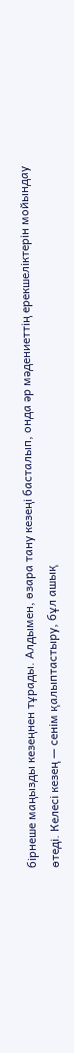бірнеше маңызды кезеңнен тұрады. Алдымен, өзара тану кезеңі басталып, онда әр мәдениеттің ерекшеліктерін мойындау өтеді. Келесі кезең — сенім қалыптастыру, бұл ашық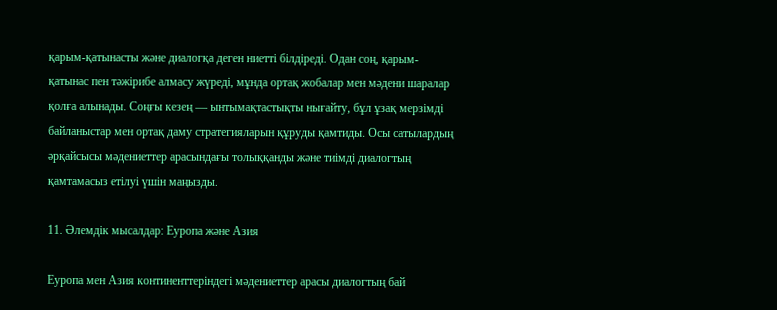қарым-қатынасты және диалогқа деген ниетті білдіреді. Одан соң, қарым-қатынас пен тәжірибе алмасу жүреді, мұнда ортақ жобалар мен мәдени шаралар қолға алынады. Соңғы кезең — ынтымақтастықты нығайту, бұл ұзақ мерзімді байланыстар мен ортақ даму стратегияларын құруды қамтиды. Осы сатылардың әрқайсысы мәдениеттер арасындағы толыққанды және тиімді диалогтың қамтамасыз етілуі үшін маңызды.

11. Әлемдік мысалдар: Еуропа және Азия

Еуропа мен Азия континенттеріндегі мәдениеттер арасы диалогтың бай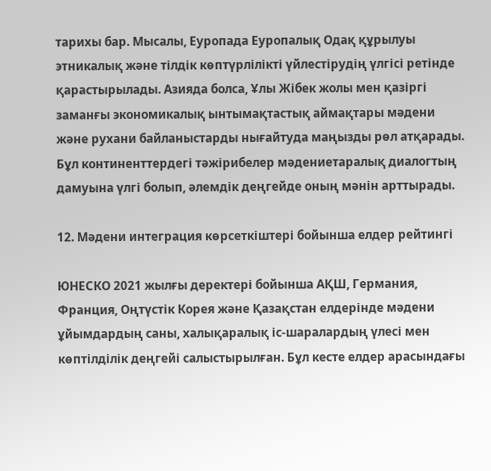тарихы бар. Мысалы, Еуропада Еуропалық Одақ құрылуы этникалық және тілдік көптүрлілікті үйлестірудің үлгісі ретінде қарастырылады. Азияда болса, Ұлы Жібек жолы мен қазіргі заманғы экономикалық ынтымақтастық аймақтары мәдени және рухани байланыстарды нығайтуда маңызды рөл атқарады. Бұл континенттердегі тәжірибелер мәдениетаралық диалогтың дамуына үлгі болып, әлемдік деңгейде оның мәнін арттырады.

12. Мәдени интеграция көрсеткіштері бойынша елдер рейтингі

ЮНЕСКО 2021 жылғы деректері бойынша АҚШ, Германия, Франция, Оңтүстік Корея және Қазақстан елдерінде мәдени ұйымдардың саны, халықаралық іс-шаралардың үлесі мен көптілділік деңгейі салыстырылған. Бұл кесте елдер арасындағы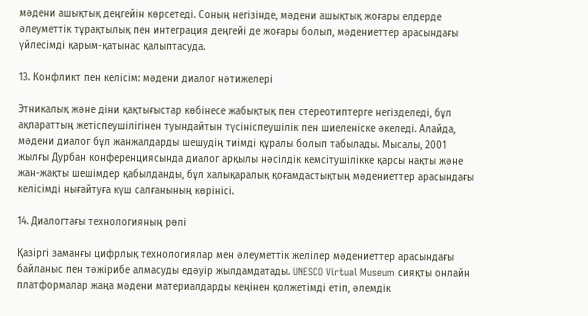мәдени ашықтық деңгейін көрсетеді. Соның негізінде, мәдени ашықтық жоғары елдерде әлеуметтік тұрақтылық пен интеграция деңгейі де жоғары болып, мәдениеттер арасындағы үйлесімді қарым-қатынас қалыптасуда.

13. Конфликт пен келісім: мәдени диалог нәтижелері

Этникалық және діни қақтығыстар көбінесе жабықтық пен стереотиптерге негізделеді, бұл ақпараттың жетіспеушілігінен туындайтын түсініспеушілік пен шиеленіске әкеледі. Алайда, мәдени диалог бұл жанжалдарды шешудің тиімді құралы болып табылады. Мысалы, 2001 жылғы Дурбан конференциясында диалог арқылы нәсілдік кемсітушілікке қарсы нақты және жан-жақты шешімдер қабылданды, бұл халықаралық қоғамдастықтың мәдениеттер арасындағы келісімді нығайтуға күш салғанының көрінісі.

14. Диалогтағы технологияның рөлі

Қазіргі заманғы цифрлық технологиялар мен әлеуметтік желілер мәдениеттер арасындағы байланыс пен тәжірибе алмасуды едәуір жылдамдатады. UNESCO Virtual Museum сияқты онлайн платформалар жаңа мәдени материалдарды кеңінен қолжетімді етіп, әлемдік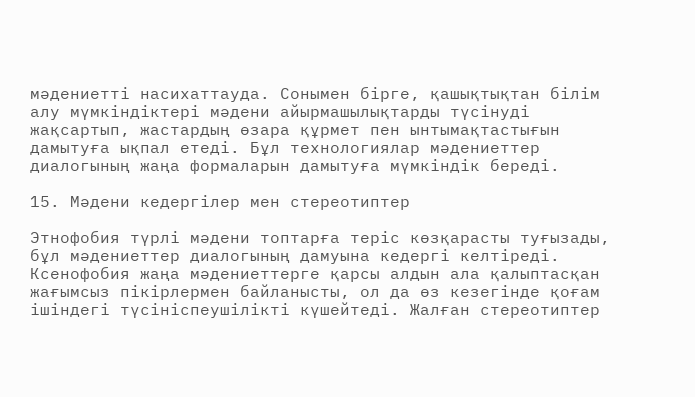мәдениетті насихаттауда. Сонымен бірге, қашықтықтан білім алу мүмкіндіктері мәдени айырмашылықтарды түсінуді жақсартып, жастардың өзара құрмет пен ынтымақтастығын дамытуға ықпал етеді. Бұл технологиялар мәдениеттер диалогының жаңа формаларын дамытуға мүмкіндік береді.

15. Мәдени кедергілер мен стереотиптер

Этнофобия түрлі мәдени топтарға теріс көзқарасты туғызады, бұл мәдениеттер диалогының дамуына кедергі келтіреді. Ксенофобия жаңа мәдениеттерге қарсы алдын ала қалыптасқан жағымсыз пікірлермен байланысты, ол да өз кезегінде қоғам ішіндегі түсініспеушілікті күшейтеді. Жалған стереотиптер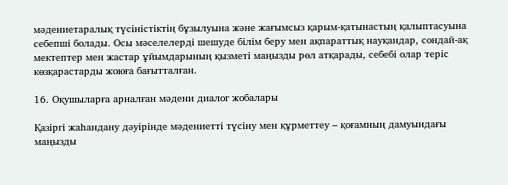мәдениетаралық түсіністіктің бұзылуына және жағымсыз қарым-қатынастың қалыптасуына себепші болады. Осы мәселелерді шешуде білім беру мен ақпараттық науқандар, сондай-ақ мектептер мен жастар ұйымдарының қызметі маңызды рөл атқарады, себебі олар теріс көзқарастарды жоюға бағытталған.

16. Оқушыларға арналған мәдени диалог жобалары

Қазіргі жаһандану дәуірінде мәдениетті түсіну мен құрметтеу – қоғамның дамуындағы маңызды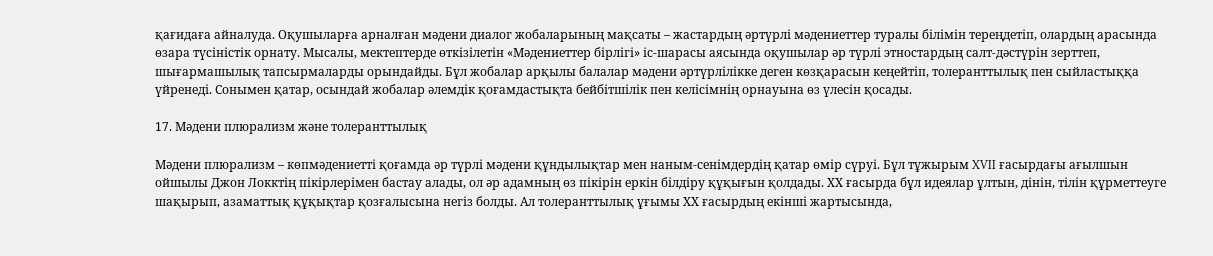қағидаға айналуда. Оқушыларға арналған мәдени диалог жобаларының мақсаты – жастардың әртүрлі мәдениеттер туралы білімін тереңдетіп, олардың арасында өзара түсіністік орнату. Мысалы, мектептерде өткізілетін «Мәдениеттер бірлігі» іс-шарасы аясында оқушылар әр түрлі этностардың салт-дәстүрін зерттеп, шығармашылық тапсырмаларды орындайды. Бұл жобалар арқылы балалар мәдени әртүрлілікке деген көзқарасын кеңейтіп, толеранттылық пен сыйластыққа үйренеді. Сонымен қатар, осындай жобалар әлемдік қоғамдастықта бейбітшілік пен келісімнің орнауына өз үлесін қосады.

17. Мәдени плюрализм және толеранттылық

Мәдени плюрализм – көпмәдениетті қоғамда әр түрлі мәдени құндылықтар мен наным-сенімдердің қатар өмір сүруі. Бұл тұжырым XVII ғасырдағы ағылшын ойшылы Джон Локктің пікірлерімен бастау алады, ол әр адамның өз пікірін еркін білдіру құқығын қолдады. ХХ ғасырда бұл идеялар ұлтын, дінін, тілін құрметтеуге шақырып, азаматтық құқықтар қозғалысына негіз болды. Ал толеранттылық ұғымы ХХ ғасырдың екінші жартысында,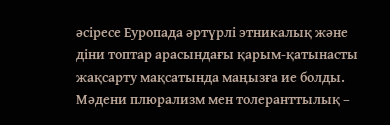әсіресе Еуропада әртүрлі этникалық және діни топтар арасындағы қарым-қатынасты жақсарту мақсатында маңызға ие болды. Мәдени плюрализм мен толеранттылық –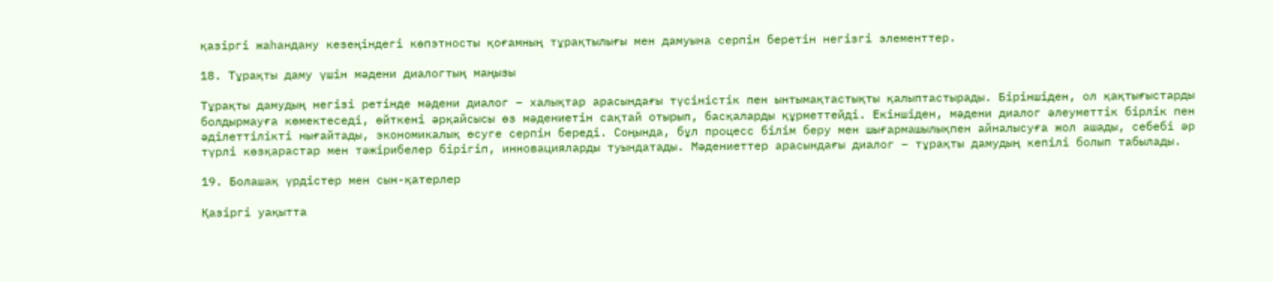қазіргі жаһандану кезеңіндегі көпэтносты қоғамның тұрақтылығы мен дамуына серпін беретін негізгі элементтер.

18. Тұрақты даму үшін мәдени диалогтың маңызы

Тұрақты дамудың негізі ретінде мәдени диалог – халықтар арасындағы түсіністік пен ынтымақтастықты қалыптастырады. Біріншіден, ол қақтығыстарды болдырмауға көмектеседі, өйткені әрқайсысы өз мәдениетін сақтай отырып, басқаларды құрметтейді. Екіншіден, мәдени диалог әлеуметтік бірлік пен әділеттілікті нығайтады, экономикалық өсуге серпін береді. Соңында, бұл процесс білім беру мен шығармашылықпен айналысуға жол ашады, себебі әр түрлі көзқарастар мен тәжірибелер бірігіп, инновацияларды туындатады. Мәдениеттер арасындағы диалог – тұрақты дамудың кепілі болып табылады.

19. Болашақ үрдістер мен сын-қатерлер

Қазіргі уақытта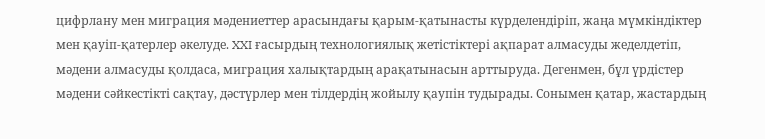цифрлану мен миграция мәдениеттер арасындағы қарым-қатынасты күрделендіріп, жаңа мүмкіндіктер мен қауіп-қатерлер әкелуде. XXI ғасырдың технологиялық жетістіктері ақпарат алмасуды жеделдетіп, мәдени алмасуды қолдаса, миграция халықтардың арақатынасын арттыруда. Дегенмен, бұл үрдістер мәдени сәйкестікті сақтау, дәстүрлер мен тілдердің жойылу қаупін тудырады. Сонымен қатар, жастардың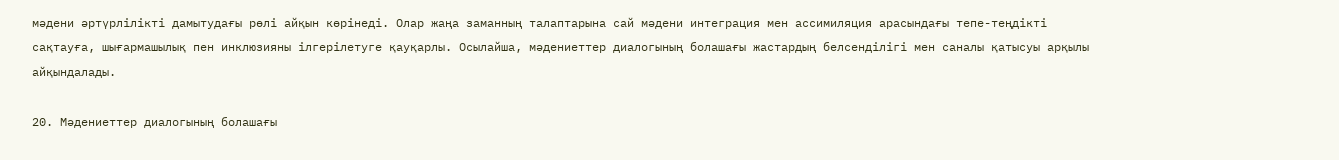мәдени әртүрлілікті дамытудағы рөлі айқын көрінеді. Олар жаңа заманның талаптарына сай мәдени интеграция мен ассимиляция арасындағы тепе-теңдікті сақтауға, шығармашылық пен инклюзияны ілгерілетуге қауқарлы. Осылайша, мәдениеттер диалогының болашағы жастардың белсенділігі мен саналы қатысуы арқылы айқындалады.

20. Мәдениеттер диалогының болашағы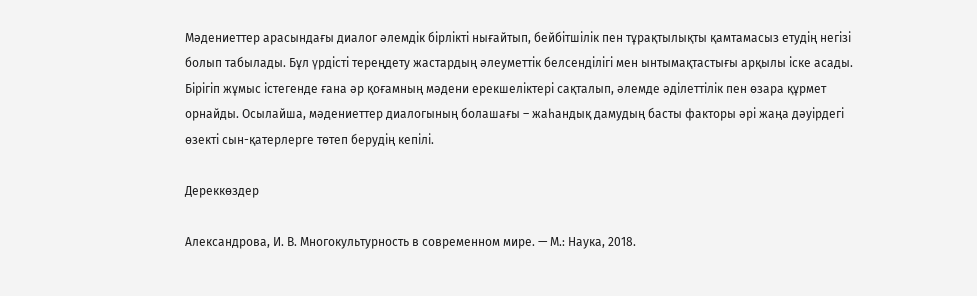Мәдениеттер арасындағы диалог әлемдік бірлікті нығайтып, бейбітшілік пен тұрақтылықты қамтамасыз етудің негізі болып табылады. Бұл үрдісті тереңдету жастардың әлеуметтік белсенділігі мен ынтымақтастығы арқылы іске асады. Бірігіп жұмыс істегенде ғана әр қоғамның мәдени ерекшеліктері сақталып, әлемде әділеттілік пен өзара құрмет орнайды. Осылайша, мәдениеттер диалогының болашағы – жаһандық дамудың басты факторы әрі жаңа дәуірдегі өзекті сын-қатерлерге төтеп берудің кепілі.

Дереккөздер

Александрова, И. В. Многокультурность в современном мире. — М.: Наука, 2018.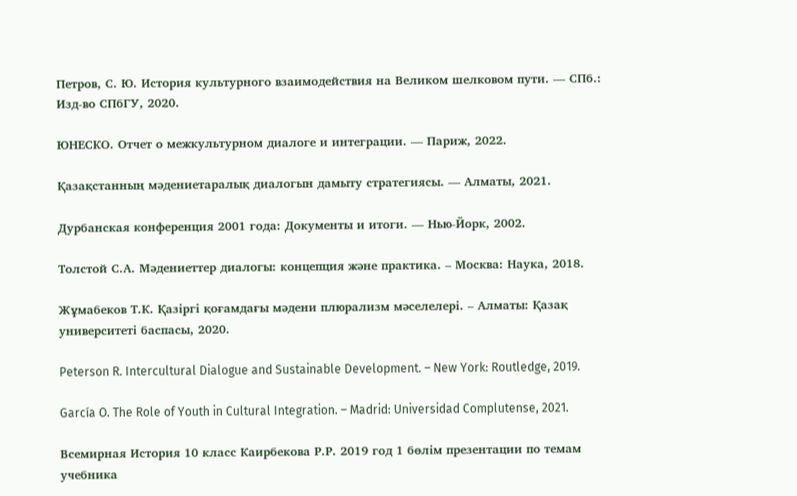Петров, С. Ю. История культурного взаимодействия на Великом шелковом пути. — СПб.: Изд-во СПбГУ, 2020.

ЮНЕСКО. Отчет о межкультурном диалоге и интеграции. — Париж, 2022.

Қазақстанның мәдениетаралық диалогын дамыту стратегиясы. — Алматы, 2021.

Дурбанская конференция 2001 года: Документы и итоги. — Нью-Йорк, 2002.

Толстой С.А. Мәдениеттер диалогы: концепция және практика. – Москва: Наука, 2018.

Жұмабеков Т.К. Қазіргі қоғамдағы мәдени плюрализм мәселелері. – Алматы: Қазақ университеті баспасы, 2020.

Peterson R. Intercultural Dialogue and Sustainable Development. – New York: Routledge, 2019.

García O. The Role of Youth in Cultural Integration. – Madrid: Universidad Complutense, 2021.

Всемирная История 10 класс Каирбекова Р.Р. 2019 год 1 бөлім презентации по темам учебника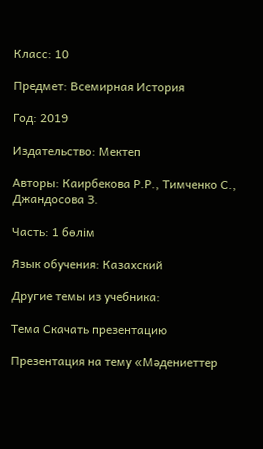Класс: 10

Предмет: Всемирная История

Год: 2019

Издательство: Мектеп

Авторы: Каирбекова Р.Р., Тимченко С., Джандосова З.

Часть: 1 бөлім

Язык обучения: Казахский

Другие темы из учебника:

Тема Скачать презентацию

Презентация на тему «Мәдениеттер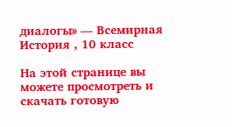диалогы» — Всемирная История , 10 класс

На этой странице вы можете просмотреть и скачать готовую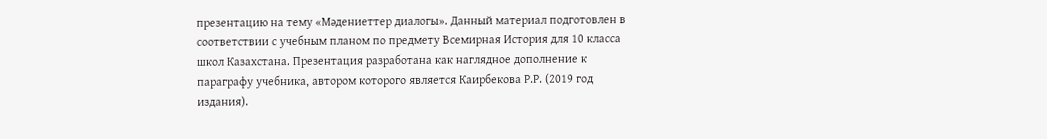презентацию на тему «Мәдениеттер диалогы». Данный материал подготовлен в соответствии с учебным планом по предмету Всемирная История для 10 класса школ Казахстана. Презентация разработана как наглядное дополнение к параграфу учебника, автором которого является Каирбекова Р.Р. (2019 год издания).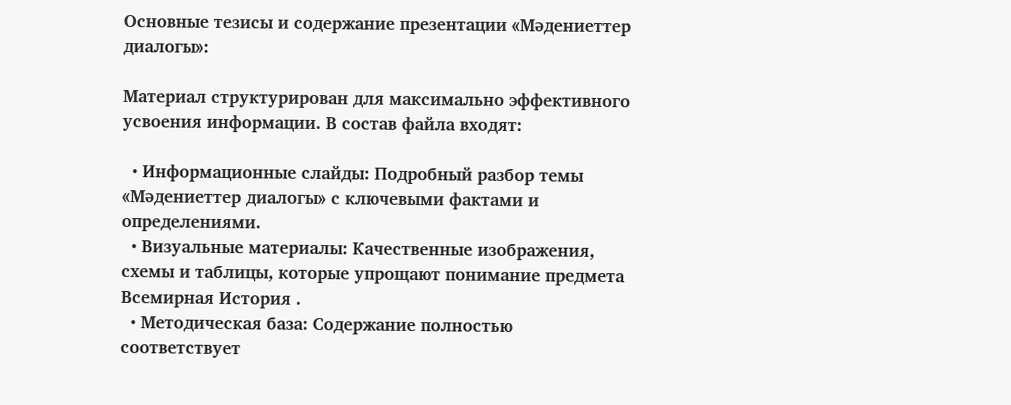Основные тезисы и содержание презентации «Мәдениеттер диалогы»:

Материал структурирован для максимально эффективного усвоения информации. В состав файла входят:

  • Информационные слайды: Подробный разбор темы «Мәдениеттер диалогы» с ключевыми фактами и определениями.
  • Визуальные материалы: Качественные изображения, схемы и таблицы, которые упрощают понимание предмета Всемирная История .
  • Методическая база: Содержание полностью соответствует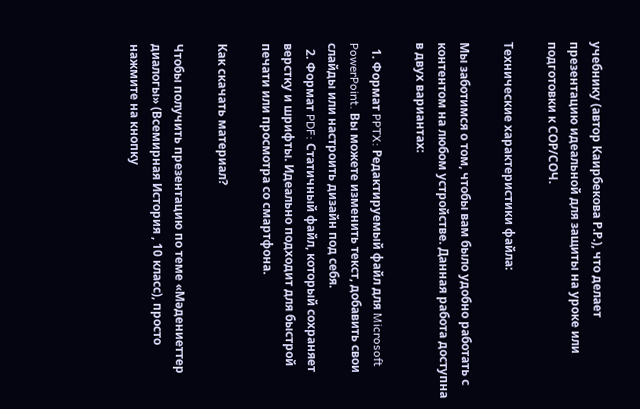учебнику (автор Каирбекова Р.Р.), что делает презентацию идеальной для защиты на уроке или подготовки к СОР/СОЧ.

Технические характеристики файла:

Мы заботимся о том, чтобы вам было удобно работать с контентом на любом устройстве. Данная работа доступна в двух вариантах:

  1. Формат PPTX: Редактируемый файл для Microsoft PowerPoint. Вы можете изменить текст, добавить свои слайды или настроить дизайн под себя.
  2. Формат PDF: Статичный файл, который сохраняет верстку и шрифты. Идеально подходит для быстрой печати или просмотра со смартфона.

Как скачать материал?

Чтобы получить презентацию по теме «Мәдениеттер диалогы» (Всемирная История , 10 класс), просто нажмите на кнопку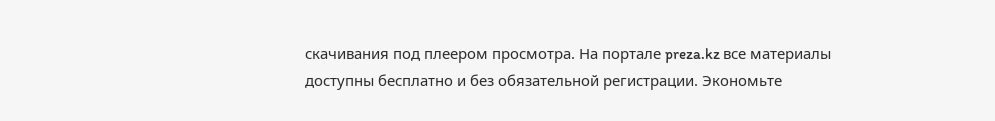скачивания под плеером просмотра. На портале preza.kz все материалы доступны бесплатно и без обязательной регистрации. Экономьте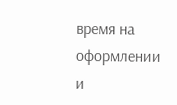время на оформлении и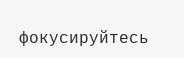фокусируйтесь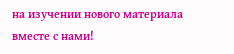на изучении нового материала вместе с нами!